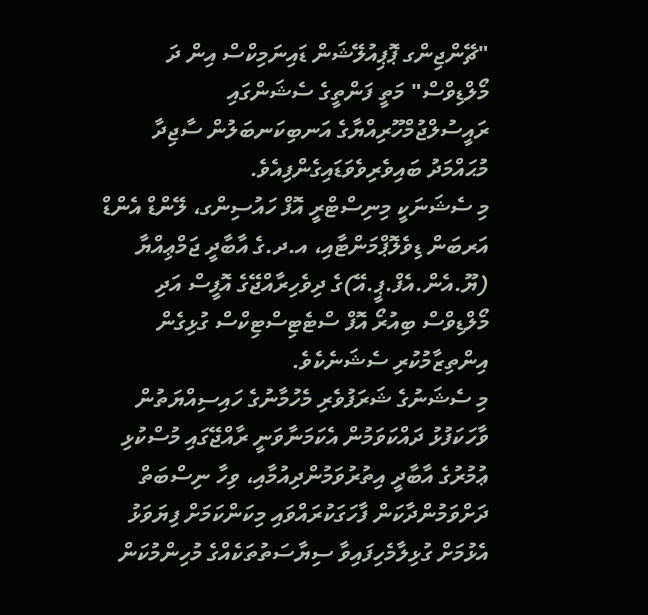"ޗޭންޖިންގ ޕޮޕިއުލޭޝަން ޑައިނަމިކްސް އިން ދަ މޯލްޑިވްސް" މަތީ ފަންތީގެ ސެޝަންގައި ރައީސުލްޖުމްހޫރިއްޔާގެ އަނބިކަނބަލުން ސާޖިދާ މުޙައްމަދު ބައިވެރިވެވަޑައިގެންފިއެވެ.
މި ސެޝަނަކީ މިނިސްޓްރީ އޮފް ހައުސިންގ، ލޭންޑް އެންޑް އަރބަން ޑިވެލޮޕްމަންޓާއި، އ.ދ.ގެ އާބާދީ ޖަމްޢިއްޔާ (ޔޫ.އެން.އެފް.ޕީ.އޭ)ގެ ދިވެހިރާއްޖޭގެ އޮފީސް އަދި މޯލްޑިވްސް ބިއުރޯ އޮފް ސްޓެޓިސްޓިކްސް ގުޅިގެން އިންތިޒާމުކުރި ސެޝަނެކެވެ.
މި ސެޝަނުގެ ޝަރަފުވެރި މެހުމާނުގެ ހައިސިއްޔަތުން ވާހަކަފުޅު ދައްކަވަމުން އެކަމަނާވަނީ ރާއްޖޭގައި މުސްކުޅި ޢުމުރުގެ އާބާދީ އިތުރުވަމުންދިއުމާއި، ވިހާ ނިސްބަތް ދަށްވަމުންދާކަން ފާހަގަކުރައްވައި މިކަންކަމަށް ފިޔަވަޅު އެޅުމަށް ގުޅިލާމެހިފައިވާ ސިޔާސަތުތަކެއްގެ މުހިންމުކަން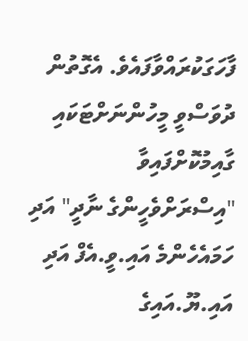ފާހަގަކުރައްވާފައެވެ. އެގޮތުން ދުވަސްވީ މީހުންނަށްޓަކައި ގާއިމުކޮށްފައިވާ "އިސްރަށްވެހީންގެ ނާދީ" އަދި ހަމައެހެންމެ އައި.ވީ.އެފް އަދި އައި.ޔޫ.އައިގެ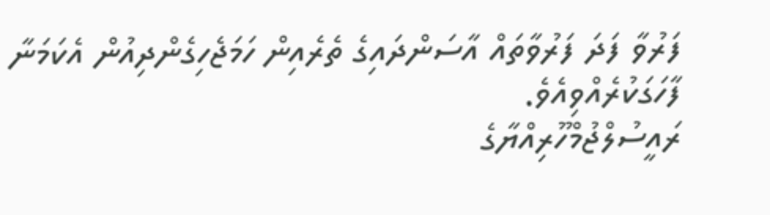ފަރުވާ ފަދަ ފަރުވާތައް އާސަންދައިގެ ތެރެއިން ހަމަޖެހިގެންދިއުން އެކަމަނާ ފާހަގަކުރެއްވިއެވެ.
ރައީސުލްޖުމްހޫރިއްޔާގެ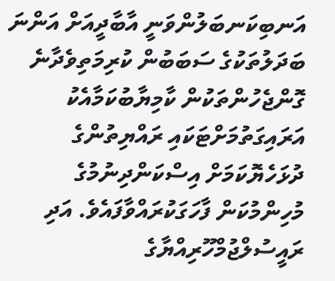އަނބިކަނބަލުންވަނީ އާބާދީއަށް އަންނަ ބަދަލުތަކުގެ ސަބަބުން ކުރިމަތިވެދާނެ ގޮންޖެހުންތަކުން ކާމިޔާބުކަމާއެކު އަރައިގަތުމަށްޓަކައި ރައްޔިތުންގެ ދުޅަހެޔޮކަމަށް އިސްކަންދިނުމުގެ މުހިންމުކަން ފާހަގަކުރައްވާފައެވެ. އަދި ރައީސުލްޖުމްހޫރިއްޔާގެ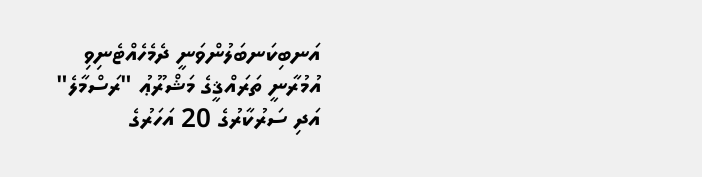އަނބިކަނބަލުންވަނީ ދެމެހެއްޓެނިވި އުމުރާނީ ތަރައްޤީގެ މަޝްރޫޢު "ރަސްމާލެ" އަދި ސަރުކާރުގެ 20 އަހަރުގެ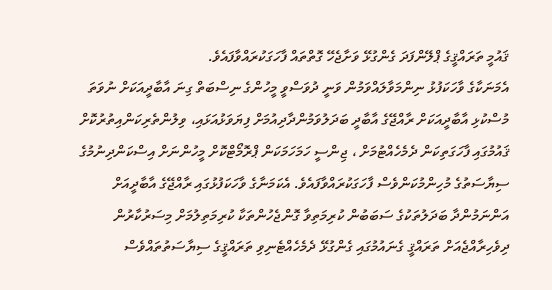ޤައުމީ ތަރައްޤީގެ ޕްލޭންފަދަ ގެންގުޅޭ ވަށާޖެހޭ ގޮތްތައް ފާހަގަކުރައްވާފައެވެ.
އެމަނަކާގެ ވާހަކަފުޅު ނިންމަވާލައްވަމުން ވަނީ ދުވަސްވީ މީހުންގެ ނިސްބަތް ގިނަ އާބާދީއަކަށް ނުވަތަ މުސްކުޅި އާބާދީއަކަށް ރާއްޖޭގެ އާބާދީ ބަދަލުވަމުންދާދިއުމަށް ފިޔަވަޅުއަޅައި، ވިލުންތެރިކަންއިތުރުކޮށް ޤައުމުގައި ފާހަގަތިކަން ދެމެހެއްޓުމަށް ، ޖިންސީ ހަމަހަމަކަން ޕްރޮމޯޓްކޮށް މީހުންނަށް އިސްކަންދިނުމުގެ ސިޔާސަތުގެ މުހިންމުކަންވެސް ފާހަގަކުރައްވާފައެވެ. އެކަމަނާގެ ވާހަކަފުޅުގައި ރާއްޖޭގެ އާބާދީއަށް އަންނަމުންދާ ބަދަލުތަކުގެ ސަބަބުން ކުރިމަތިވާ ގޮންޖެހުންތަކާ ކުރިމަތިލުމަށް މިސަރުކާރުން ދިވެހިރާއްޖެއަށް ތަރައްޤީ ގެނައުމުގައި ގެންގުޅޭ ދެމެހެއްޓެނިވި ތަރައްޤީގެ ސިޔާސަތުތައްވެސް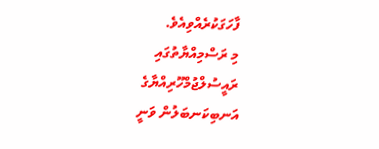ފާހަގަކުރެއްވިއެވެ.
މި ރަސްމިއްޔާތުގައި ރައީސުލްޖުމްހޫރިއްޔާގެ އަނބިކަނބަލުން ވަނީ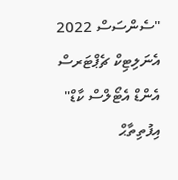"ސެންސަސް 2022 އެނަލިޓިކް ޗެޕްޓަރސް އެންޑް އެޓޯލްސް ކާޑް" އިފުތިތާޙް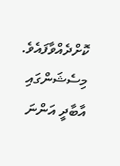ކޮށްދެއްވާފައެވެ. މިސެޝަންގައި އާބާދީ އަންނަ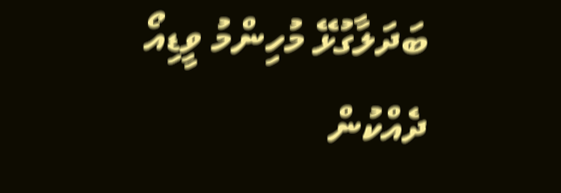ބަދަލާގުޅޭ މުހިންމު ވީޑިއޯ ދެއްކުން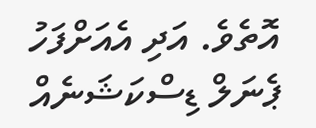އޮތެވެ. އަދި އެއަށްފަހު ޕެނަލް ޑިސްކަޝަނެއް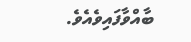ބާއްވާފައިވެއެވެ.